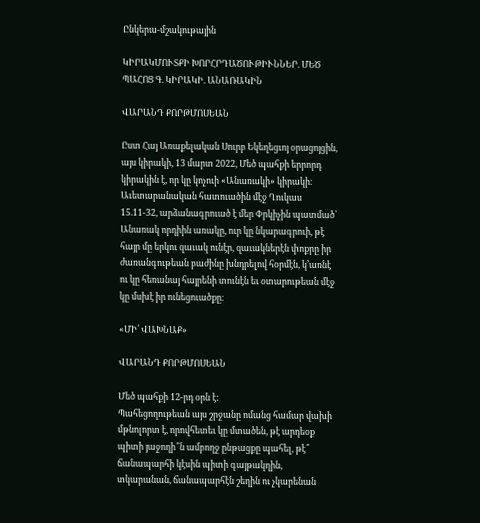Ընկերա-մշակութային

ԿԻՐԱԿՄՈՒՏՔԻ ԽՈՐՀՐԴԱԾՈՒԹԻՒՆՆԵՐ. ՄԵԾ ՊԱՀՈՑ Գ. ԿԻՐԱԿԻ. ԱՆԱՌԱԿԻՆ

ՎԱՐԱՆԴ ՔՈՐԹՄՈՍԵԱՆ

Ըստ Հայ Առաքելական Սուրբ Եկեղեցւոյ օրացոյցին, այս կիրակի, 13 մարտ 2022, Մեծ պահքի երրորդ կիրակին է, որ կը կոչուի «Անառակի» կիրակի։ Աւետարանական հատուածին մէջ Ղուկաս 15.11-32, արձանագրուած է մեր Փրկիչին պատմած՝ Անառակ որդիին առակը, ուր կը նկարագրուի, թէ հայր մը երկու զաւակ ունէր, զաւակներէն փոքրը իր ժառանգութեան բաժինը խնդրելով հօրմէն, կ՚առնէ ու կը հեռանայ հայրենի տունէն եւ օտարութեան մէջ կը մսխէ իր ունեցուածքը։

«ՄԻ՛ ՎԱԽՆԱՔ»

ՎԱՐԱՆԴ ՔՈՐԹՄՈՍԵԱՆ

Մեծ պահքի 12-րդ օրն է:
Պահեցողութեան այս շրջանը ոմանց համար վախի մթնոլորտ է, որովհետեւ կը մտածեն, թէ արդեօք պիտի յաջողի՞ն ամբողջ ընթացքը պահել, թէ՞ ճանապարհի կէսին պիտի գայթակղին, տկարանան, ճանապարհէն շեղին ու չկարենան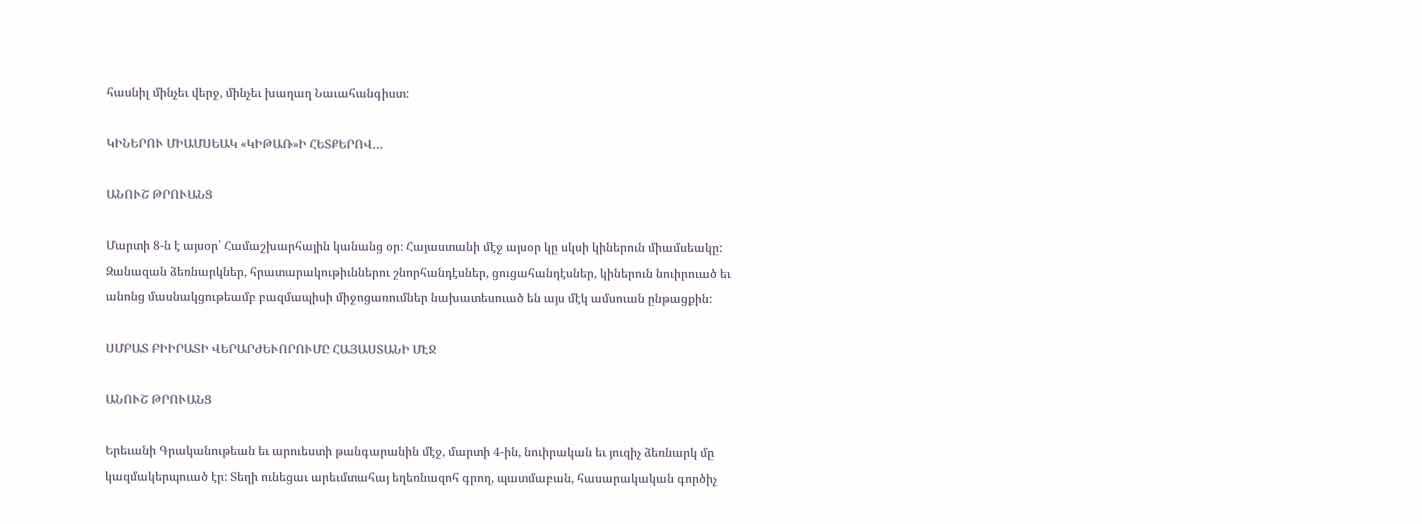հասնիլ մինչեւ վերջ, մինչեւ խաղաղ Նաւահանգիստ:

ԿԻՆԵՐՈՒ ՄԻԱՄՍԵԱԿ «ԿԻԹԱՌ»Ի ՀԵՏՔԵՐՈՎ…

ԱՆՈՒՇ ԹՐՈՒԱՆՑ

Մարտի 8-ն է այսօր՝ Համաշխարհային կանանց օր։ Հայաստանի մէջ այսօր կը սկսի կիներուն միամսեակը: Զանազան ձեռնարկներ, հրատարակութիւններու շնորհանդէսներ, ցուցահանդէսներ, կիներուն նուիրուած եւ անոնց մասնակցութեամբ բազմապիսի միջոցառումներ նախատեսուած են այս մէկ ամսուան ընթացքին:

ՍՄԲԱՏ ԲԻԻՐԱՏԻ ՎԵՐԱՐԺԵՒՈՐՈՒՄԸ ՀԱՅԱՍՏԱՆԻ ՄԷՋ

ԱՆՈՒՇ ԹՐՈՒԱՆՑ

Երեւանի Գրականութեան եւ արուեստի թանգարանին մէջ, մարտի 4-ին, նուիրական եւ յուզիչ ձեռնարկ մը կազմակերպուած էր: Տեղի ունեցաւ արեւմտահայ եղեռնազոհ գրող, պատմաբան, հասարակական գործիչ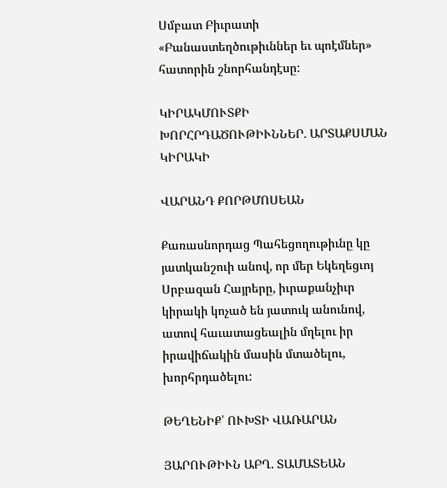Սմբատ Բիւրատի «Բանաստեղծութիւններ եւ պոէմներ» հատորին շնորհանդէսը:

ԿԻՐԱԿՄՈՒՏՔԻ ԽՈՐՀՐԴԱԾՈՒԹԻՒՆՆԵՐ. ԱՐՏԱՔՍՄԱՆ ԿԻՐԱԿԻ

ՎԱՐԱՆԴ ՔՈՐԹՄՈՍԵԱՆ

Քառասնորդաց Պահեցողութիւնը կը յատկանշուի անով, որ մեր Եկեղեցւոյ Սրբազան Հայրերը, իւրաքանչիւր կիրակի կոչած են յատուկ անունով, ատով հաւատացեալին մղելու իր իրավիճակին մասին մտածելու, խորհրդածելու:

ԹԵՂԵՆԻՔ՝ ՈՒԽՏԻ ՎԱՌԱՐԱՆ

ՅԱՐՈՒԹԻՒՆ ԱԲՂ. ՏԱՄԱՏԵԱՆ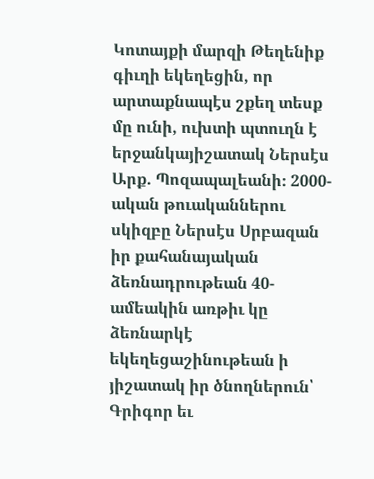Կոտայքի մարզի Թեղենիք գիւղի եկեղեցին, որ արտաքնապէս շքեղ տեսք մը ունի, ուխտի պտուղն է երջանկայիշատակ Ներսէս Արք. Պոզապալեանի։ 2000-ական թուականներու սկիզբը Ներսէս Սրբազան իր քահանայական ձեռնադրութեան 40-ամեակին առթիւ կը ձեռնարկէ եկեղեցաշինութեան ի յիշատակ իր ծնողներուն՝ Գրիգոր եւ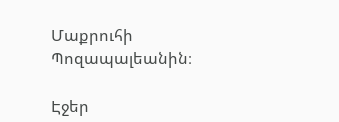Մաքրուհի Պոզապալեանին։

Էջեր